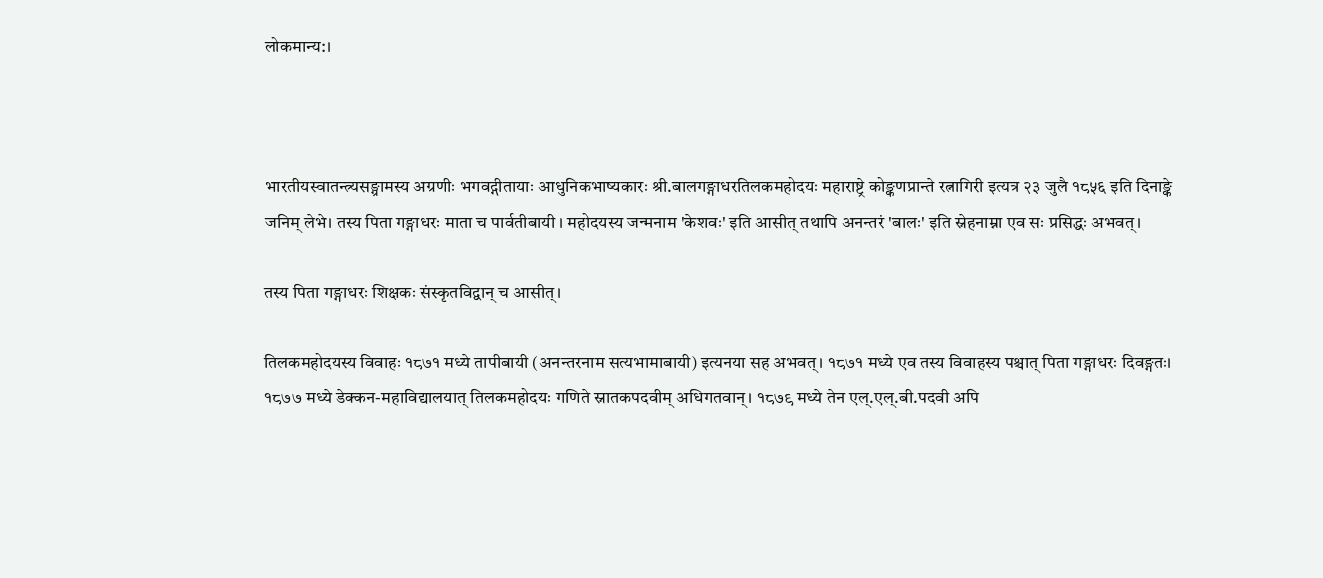लोकमान्य:।



भारतीयस्वातन्त्र्यसङ्ग्रामस्य अग्रणीः भगवद्गीतायाः आधुनिकभाष्यकारः श्री.बालगङ्गाधरतिलकमहोदयः महाराष्ट्रे कोङ्कणप्रान्ते रत्नागिरी इत्यत्र २३ जुलै १८५६ इति दिनाङ्के जनिम् लेभे। तस्य पिता गङ्गाधरः माता च पार्वतीबायी । महोदयस्य जन्मनाम 'केशवः' इति आसीत् तथापि अनन्तरं 'बालः' इति स्नेहनाम्ना एव सः प्रसिद्धः अभवत्।

तस्य पिता गङ्गाधरः शिक्षकः संस्कृतविद्वान् च आसीत्।

तिलकमहोदयस्य विवाहः १८७१ मध्ये तापीबायी (अनन्तरनाम सत्यभामाबायी) इत्यनया सह अभवत्। १८७१ मध्ये एव तस्य विवाहस्य पश्चात् पिता गङ्गाधरः दिवङ्गतः। १८७७ मध्ये डेक्कन-महाविद्यालयात् तिलकमहोदयः गणिते स्नातकपदवीम् अधिगतवान्। १८७९ मध्ये तेन एल्.एल्.बी.पदवी अपि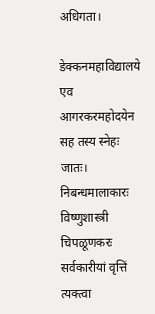अधिगता।

डेक्कनमहाविद्यालये एव आगरकरमहोदयेन सह तस्य स्नेहः जातः। निबन्धमालाकारः विष्णुशास्त्री चिपळूणकरः सर्वकारीयां वृत्तिं त्यक्त्वा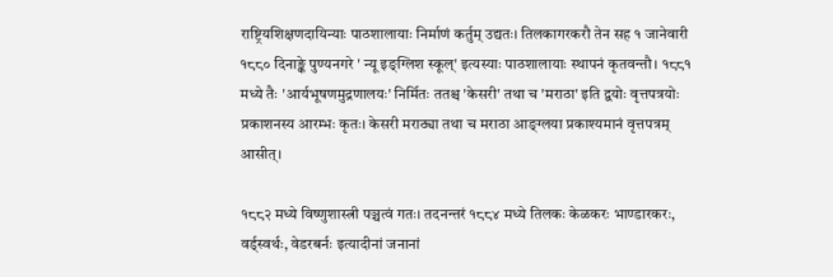राष्ट्रियशिक्षणदायिन्याः पाठशालायाः निर्माणं कर्तुम् उद्यतः। तिलकागरकरौ तेन सह १ जानेवारी १८८० दिनाङ्के पुण्यनगरे ' न्यू इङ्ग्लिश स्कूल्' इत्यस्याः पाठशालायाः स्थापनं कृतवन्तौ। १८८१ मध्ये तैः 'आर्यभूषणमुद्रणालयः' निर्मितः ततश्च 'केसरी' तथा च 'मराठा' इति द्वयोः वृत्तपत्रयोः प्रकाशनस्य आरम्भः कृतः। केसरी मराठ्या तथा च मराठा आङ्ग्लया प्रकाश्यमानं वृत्तपत्रम् आसीत्।

१८८२ मध्ये विष्णुशास्त्री पञ्चत्वं गतः। तदनन्तरं १८८४ मध्ये तिलकः केळकरः भाण्डारकरः, वर्ड्स्वर्थः, वेडरबर्नः इत्यादीनां जनानां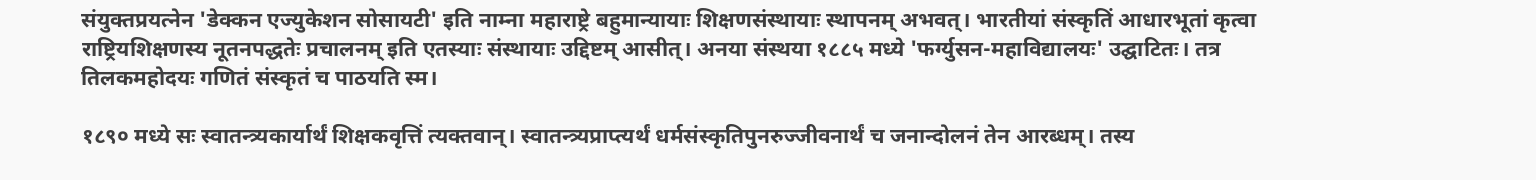संयुक्तप्रयत्नेन 'डेक्कन एज्युकेशन सोसायटी' इति नाम्ना महाराष्ट्रे बहुमान्यायाः शिक्षणसंस्थायाः स्थापनम् अभवत्। भारतीयां संस्कृतिं आधारभूतां कृत्वा राष्ट्रियशिक्षणस्य नूतनपद्धतेः प्रचालनम् इति एतस्याः संस्थायाः उद्दिष्टम् आसीत्। अनया संस्थया १८८५ मध्ये 'फर्ग्युसन-महाविद्यालयः' उद्घाटितः। तत्र तिलकमहोदयः गणितं संस्कृतं च पाठयति स्म।

१८९० मध्ये सः स्वातन्त्र्यकार्यार्थं शिक्षकवृत्तिं त्यक्तवान्। स्वातन्त्र्यप्राप्त्यर्थं धर्मसंस्कृतिपुनरुज्जीवनार्थं च जनान्दोलनं तेन आरब्धम्। तस्य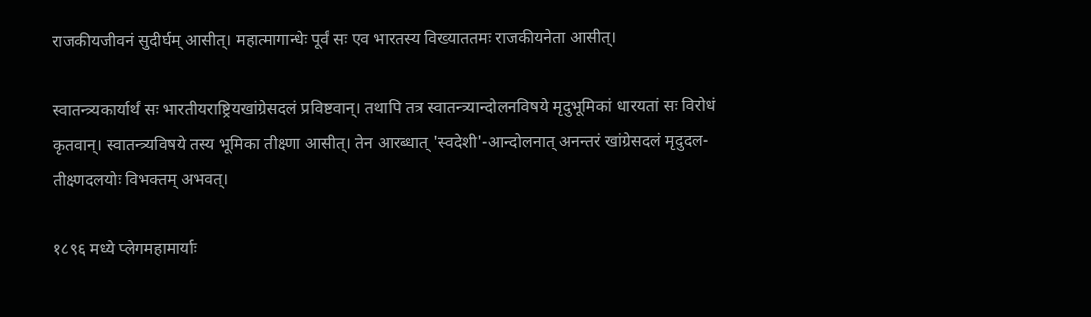राजकीयजीवनं सुदीर्घम् आसीत्। महात्मागान्धेः पूर्वं सः एव भारतस्य विख्याततमः राजकीयनेता आसीत्।

स्वातन्त्र्यकार्यार्थं सः भारतीयराष्ट्रियखांग्रेसदलं प्रविष्टवान्। तथापि तत्र स्वातन्त्र्यान्दोलनविषये मृदुभूमिकां धारयतां सः विरोधं कृतवान्। स्वातन्त्र्यविषये तस्य भूमिका तीक्ष्णा आसीत्। तेन आरब्धात् 'स्वदेशी'-आन्दोलनात् अनन्तरं खांग्रेसदलं मृदुदल-तीक्ष्णदलयोः विभक्तम् अभवत्।

१८९६ मध्ये प्लेगमहामार्याः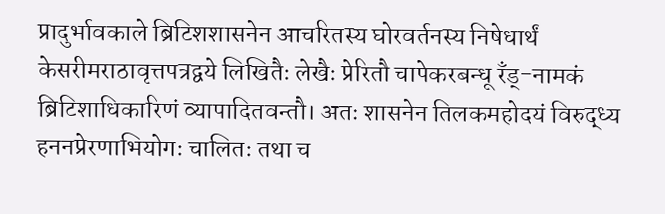प्रादुर्भावकाले ब्रिटिशशासनेन आचरितस्य घोरवर्तनस्य निषेधार्थं केसरीमराठावृत्तपत्रद्वये लिखितैः लेखैः प्रेरितौ चापेकरबन्धू रँड्-नामकं ब्रिटिशाधिकारिणं व्यापादितवन्तौ। अतः शासनेन तिलकमहोदयं विरुद्ध्य हननप्रेरणाभियोगः चालितः तथा च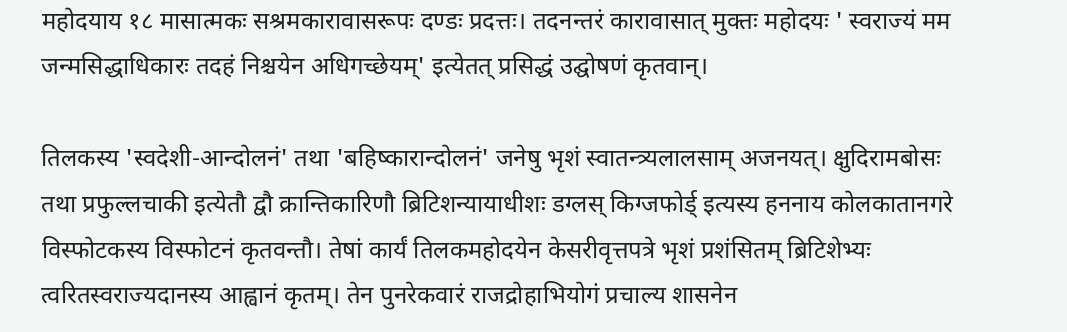महोदयाय १८ मासात्मकः सश्रमकारावासरूपः दण्डः प्रदत्तः। तदनन्तरं कारावासात् मुक्तः महोदयः ' स्वराज्यं मम जन्मसिद्धाधिकारः तदहं निश्चयेन अधिगच्छेयम्' इत्येतत् प्रसिद्धं उद्घोषणं कृतवान्।

तिलकस्य 'स्वदेशी-आन्दोलनं' तथा 'बहिष्कारान्दोलनं' जनेषु भृशं स्वातन्त्र्यलालसाम् अजनयत्। क्षुदिरामबोसः तथा प्रफुल्लचाकी इत्येतौ द्वौ क्रान्तिकारिणौ ब्रिटिशन्यायाधीशः डग्लस् किग्जफोर्ड् इत्यस्य हननाय कोलकातानगरे विस्फोटकस्य विस्फोटनं कृतवन्तौ। तेषां कार्यं तिलकमहोदयेन केसरीवृत्तपत्रे भृशं प्रशंसितम् ब्रिटिशेभ्यः त्वरितस्वराज्यदानस्य आह्वानं कृतम्। तेन पुनरेकवारं राजद्रोहाभियोगं प्रचाल्य शासनेन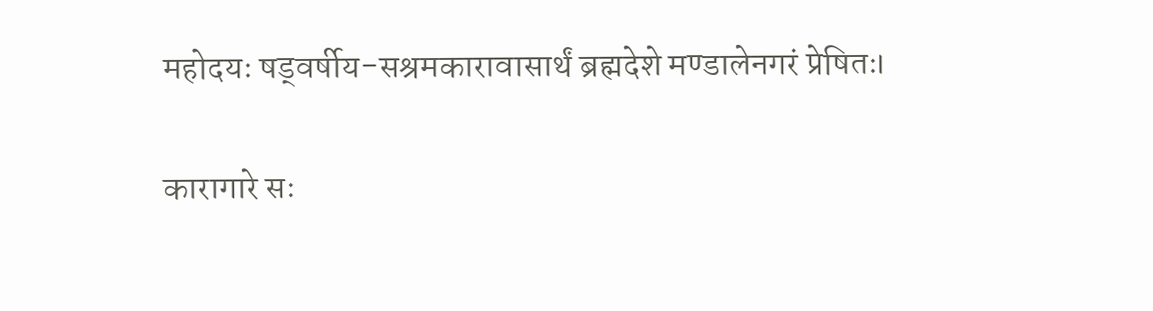महोदयः षड्वर्षीय-सश्रमकारावासार्थं ब्रह्मदेशे मण्डालेनगरं प्रेषितः।

कारागारे सः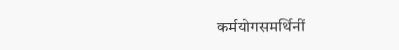कर्मयोगसमर्थिनीं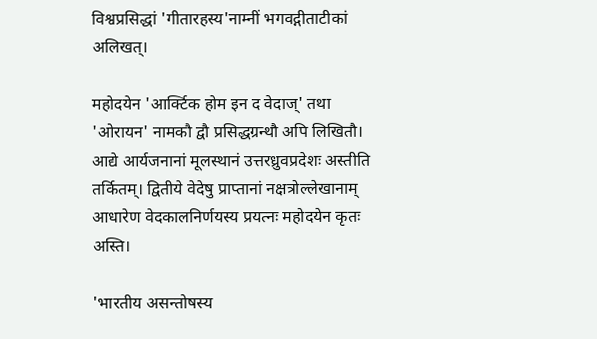विश्वप्रसिद्धां 'गीतारहस्य'नाम्नीं भगवद्गीताटीकां अलिखत्।

महोदयेन 'आर्क्टिक होम इन द वेदाज्' तथा 'ओरायन' नामकौ द्वौ प्रसिद्धग्रन्थौ अपि लिखितौ। आद्ये आर्यजनानां मूलस्थानं उत्तरध्रुवप्रदेशः अस्तीति तर्कितम्। द्वितीये वेदेषु प्राप्तानां नक्षत्रोल्लेखानाम् आधारेण वेदकालनिर्णयस्य प्रयत्नः महोदयेन कृतः अस्ति।

'भारतीय असन्तोषस्य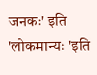जनकः' इति 'लोकमान्यः 'इति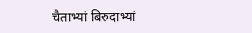चैताभ्यां बिरुदाभ्यां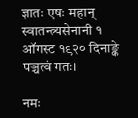ज्ञातः एषः महान् स्वातन्त्र्यसेनानी १ ऑगस्ट १९२० दिनाङ्के पञ्चत्वं गतः।

नमः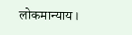लोकमान्याय।